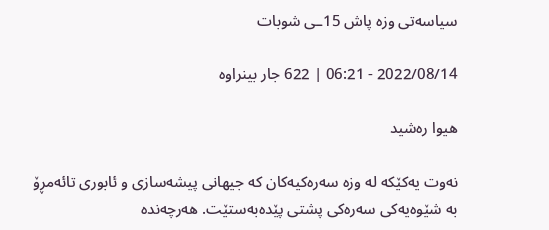سیاسه‌تى وزه‌ پاش 15ـى شوبات

2022/08/14 - 06:21 | 622 جار بینراوە

هیوا ره‌شید

نه‌وت یه‌كێكه‌ له‌ وزه‌ سه‌ره‌كیه‌كان كه‌ جیهانى پیشه‌سازى و ئابورى تائه‌مڕۆ به‌ شێوه‌یه‌كى سه‌ره‌كى پشتى پێده‌به‌ستێت. هه‌رچه‌نده‌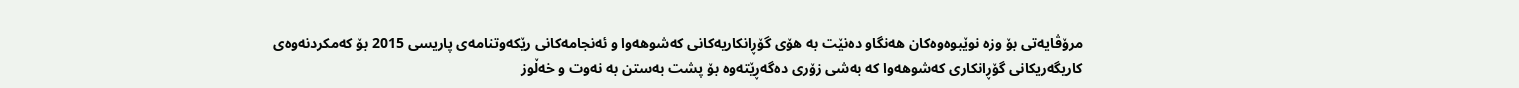مرۆڤایه‌تى بۆ وزه‌ نوێبوه‌وه‌كان هه‌نگاو ده‌نێت به‌ هۆى گۆڕانكاریه‌كانى كه‌شوهه‌وا و ئه‌نجامه‌كانى رێكه‌وتنامه‌ى پاریسى 2015 بۆ كه‌مكردنه‌وه‌ى كاریگه‌ریكانى گۆڕانكارى كه‌شوهه‌وا كه‌ به‌شى زۆرى ده‌گه‌ڕێته‌وه‌ بۆ پشت به‌ستن به‌ نه‌وت و خه‌ڵوز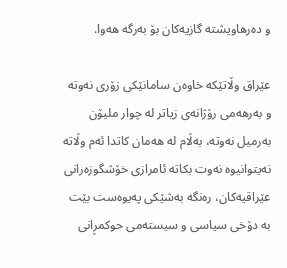و ده‌رهاویشته‌ گازیه‌كان بۆ به‌رگه‌ هه‌وا.

عێراق وڵاتێكه‌ خاوه‌ن سامانێكى زۆرى نه‌وته‌ و به‌رهه‌مى رۆژانه‌ى زیاتر له‌ چوار ملیۆن به‌رمیل نه‌وته‌، به‌ڵام له‌ هه‌مان كاتدا ئه‌م وڵاته‌ نه‌یتوانیوه‌ نه‌وت بكاته‌ ئامرازى خۆشگوزه‌رانى عێراقیه‌كان، ره‌نگه‌ به‌شێكى په‌یوه‌ست بێت به‌ دۆخى سیاسى و سیسته‌مى حوكمڕانى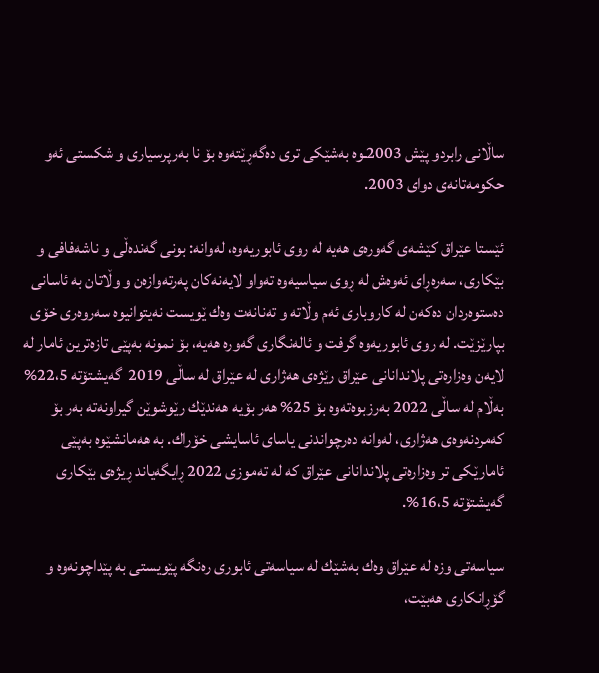ساڵانى رابردو پێش 2003ـوه‌ به‌شێكى ترى ده‌گه‌ڕێته‌وه‌ بۆ نا به‌رپرسیارى و شكستى ئه‌و حكومه‌تانه‌ى دواى 2003.

ئێستا عێراق كێشه‌ى گه‌وره‌ى هه‌یه‌ له‌ روى ئابوریه‌وه‌، له‌وانه‌: بونى گه‌نده‌ڵى و ناشه‌فافى و بێكارى، سه‌ره‌ڕاى ئه‌وه‌ش له‌ ڕوى سیاسیه‌وه‌ ته‌واو لایه‌نه‌كان په‌رته‌وازه‌ن و وڵاتان به‌ ئاسانى ده‌ستوه‌ردان ده‌كه‌ن له‌ كاروبارى ئه‌م وڵاته‌ و ته‌نانه‌ت وه‌ك ێویست نه‌یتوانیوه‌ سه‌روه‌رى خۆى بپارێزێت. له‌ روى ئابوریه‌وه‌ گرفت و ئاله‌نگارى گه‌وره‌ هه‌یه‌، بۆ نمونه‌ به‌پێى تازه‌ترین ئامار له‌ لایه‌ن وه‌زاره‌تى پلاندانانى عێراق رێژه‌ى هه‌ژارى له‌ عێراق له‌ ساڵى 2019  گه‌یشتۆته‌ 22،5% به‌ڵام له‌ ساڵى 2022 به‌رزبوه‌ته‌وه‌ بۆ 25% هه‌ر بۆیه‌ هه‌ندێك رێوشوێن گیراونه‌ته‌ به‌ر بۆ كه‌مردنه‌وه‌ى هه‌ژارى، له‌وانه‌ ده‌رچواندنى یاسای ئاسایشى خۆراك. به‌ هه‌مانشێوه‌ به‌پێى ئامارێكى تر وه‌زاره‌تى پلاندانانى عێراق كه‌ له‌ ته‌موزى 2022 ڕایگه‌یاند ڕیژه‌ى بێكارى گه‌یشتۆته‌ 16،5%.

سیاسه‌تى وزه‌ له‌ عێراق وه‌ك به‌شێك له‌ سیاسه‌تى ئابورى ره‌نگه‌ پێویستى به‌ پێداچونه‌وه‌ و گۆڕانكارى هه‌بێت،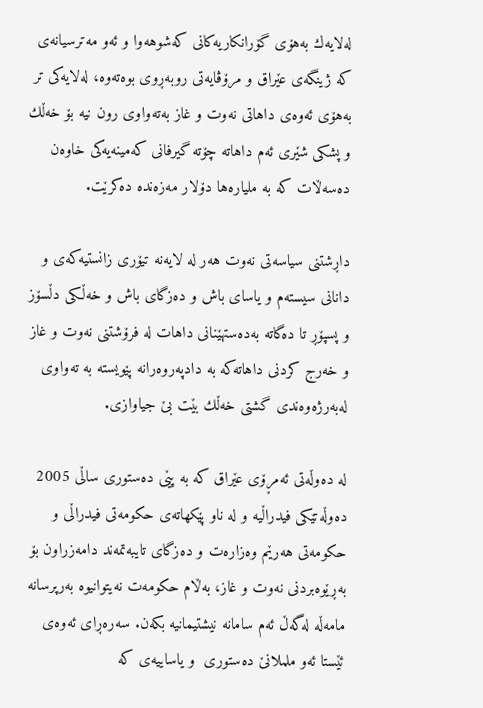له‌لایه‌ك به‌هۆى گۆرانكاریه‌كانى كه‌شوهه‌وا و ئه‌و مه‌ترسیانه‌ى كه‌ ژینگه‌ى عێراق و مرۆڤایه‌تى روبه‌ڕوى بوه‌ته‌وه‌، له‌لایه‌كى تر به‌هۆى ئه‌وه‌ى داهاتى نه‌وت و غاز به‌ته‌واوى رون نیه‌ بۆ خه‌ڵك و پشكى شێرى ئه‌م داهاته‌ چۆته‌ گیرفانى كه‌مینه‌یه‌كى خاوه‌ن ده‌سه‌ڵات كه‌ به‌ ملیاره‌ها دۆلار مه‌زه‌نده‌ ده‌كرێت.

داڕشتنى سیاسه‌تى نه‌وت هه‌ر له‌ لایه‌نه‌ تیۆری زانستیه‌كه‌ى و دانانى سیسته‌م و یاساى باش و ده‌زگاى باش و خه‌ڵكى دڵسۆز و پسپۆڕ تا ده‌گاته‌ به‌ده‌ستهێنانى داهات له‌ فرۆشتنى نه‌وت و غاز و خه‌رج كردنى داهاته‌كه‌ به‌ دادپه‌روه‌رانه‌ پێویسته‌ به‌ ته‌واوى له‌به‌رژه‌وه‌ندى گشتى خه‌ڵك بێت بێ جیاوازى.

له‌ ده‌وڵه‌تى ئه‌مڕۆى عێراق كه‌ به‌ پێى ده‌ستورى ساڵى 2005 ده‌وڵه‌تێكى فیدراڵیه‌ و له‌ ناو پێكهاته‌ى حكومه‌تى فیدراڵى و حكومه‌تى هه‌رێم وه‌زاره‌ت و ده‌زگاى تایبه‌تمه‌ند دامه‌زراون بۆ به‌ڕێوه‌بردنى نه‌وت و غاز، به‌ڵام حكومه‌ت نه‌یتوانیوه‌ به‌رپرسانه‌ مامه‌ڵه‌ له‌گه‌ڵ ئه‌م سامانه‌ نیشتیمانیه‌ بكه‌ن. سه‌ره‌ڕاى ئه‌وه‌ى ئێستا ئه‌و ململانێ ده‌ستورى  و یاساییه‌ى كه‌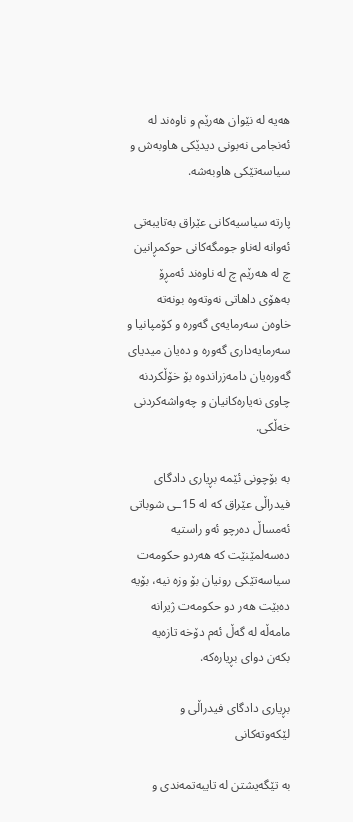هه‌یه‌ له‌ نێوان هه‌رێم و ناوه‌ند له‌ ئه‌نجامى نه‌بونى دیدێكى هاوبه‌ش و سیاسه‌تێكى هاوبه‌شه‌.

پارته‌ سیاسیه‌كانى عێراق به‌تایبه‌تى ئه‌وانه‌ له‌ناو جومگه‌كانى حوكمڕانین چ له‌ هه‌رێم چ له‌ ناوه‌ند ئه‌مڕۆ به‌هۆى داهاتى نه‌وته‌وه‌ بونه‌ته‌ خاوه‌ن سه‌رمایه‌ى گه‌وره‌ و كۆمپانیا و سه‌رمایه‌دارى گه‌وره‌ و ده‌یان میدیاى گه‌وره‌یان دامه‌زراندوه‌ بۆ خۆڵكردنه‌ چاوى نه‌یاره‌كانیان و چه‌واشه‌كردنى خه‌ڵكى.

به‌ بۆچونى ئێمه‌ بڕیارى دادگاى فیدراڵى عێراق كه‌ له‌ 15ـى شوباتى ئه‌مساڵ ده‌رچو ئه‌و راستیه‌ ده‌سه‌لمێنێت كه‌ هه‌ردو حكومه‌ت سیاسه‌تێكى رونیان بۆ وزه‌ نیه‌، بۆیه‌ ده‌بێت هه‌ر دو حكومه‌ت ژیرانه‌ مامه‌ڵه‌ له‌ گه‌ڵ ئه‌م دۆخه‌ تازه‌یه‌ بكه‌ن دواى بڕیاره‌كه‌.

بڕیارى دادگاى فیدراڵى و لێكه‌وته‌كانى

به‌ تێگه‌یشتن له‌ تایبه‌تمه‌ندى و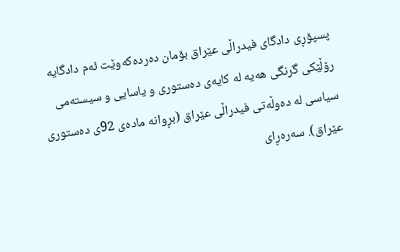پسپۆڕى دادگاى فیدراڵى عێراق بۆمان ده‌رده‌كه‌وێت ئه‌م دادگایه‌ رۆڵێكى گرنگى هه‌یه‌ له‌ كایه‌ى ده‌ستورى و یاسایی و سیسته‌مى سیاسی له‌ ده‌وڵه‌تى فیدراڵى عێراق (بڕوانه‌ ماده‌ى 92ى ده‌ستورى عێراق). سه‌ره‌ڕاى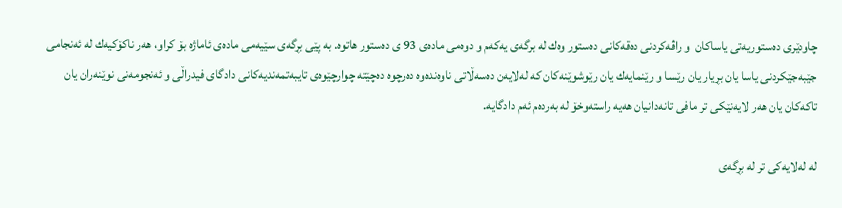چاودێرى ده‌ستوریه‌تى یاساكان  و راڤه‌كردنى ده‌قه‌كانى ده‌ستور وه‌ك له‌ برگه‌ى یه‌كه‌م و دوه‌مى ماده‌ى 93 ى ده‌ستور هاتوه‌. به‌ پێى بڕگه‌ى سێیه‌مى ماده‌ى ئاماژه‌ بۆ كراو، هه‌ر ناكۆكیه‌ك له‌ ئه‌نجامى جێبه‌جێكردنى یاسا یان بڕیار یان رێسا و رێنمایه‌ك یان رێوشوێنه‌كان كه‌ له‌لایه‌ن ده‌سه‌ڵاتى ناوه‌نده‌وه‌ ده‌رچوه‌ ده‌چێته‌ چوارچێوه‌ى تایبه‌تمه‌ندیه‌كانى دادگاى فیدراڵى و ئه‌نجومه‌نى نوێنه‌ران یان تاكه‌كان یان هه‌ر لایه‌نێكى تر مافى تانه‌دانیان هه‌یه‌ راسته‌وخۆ له‌ به‌رده‌م ئه‌م دادگایه‌.

له‌ له‌لایه‌كى تر له‌ بڕگه‌ى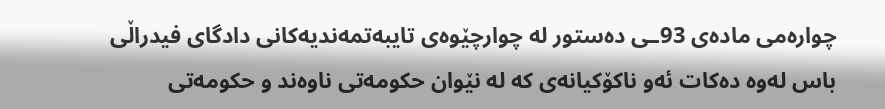چواره‌مى ماده‌ى 93ـى ده‌ستور له‌ چوارچێوه‌ى تایبه‌تمه‌ندیه‌كانى دادگاى فیدراڵى باس له‌وه‌ ده‌كات ئه‌و ناكۆكیانه‌ى كه‌ له‌ نێوان حكومه‌تى ناوه‌ند و حكومه‌تى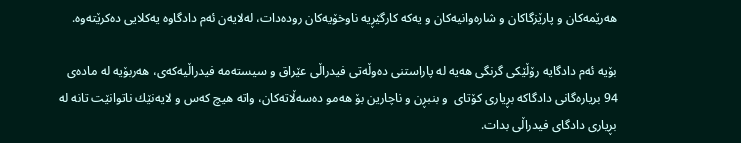هه‌رێمه‌كان و پارێزگاكان و شاره‌وانیه‌كان و یه‌كه‌ كارگێڕیه‌ ناوخۆیه‌كان روده‌دات، له‌لایه‌ن ئه‌م دادگاوه‌ یه‌كلایى ده‌كرێته‌وه‌.

بۆیه‌ ئه‌م دادگایه‌ رۆڵێكى گرنگى هه‌یه‌ له‌ پاراستنى ده‌وڵه‌تى فیدراڵى عێراق و سیسته‌مه‌ فیدراڵیه‌كه‌ى، هه‌ربۆیه‌ له‌ ماده‌ى 94 بریاره‌گانى دادگاكه‌ بڕیارى كۆتاى  و بنبڕن و ناچارین بۆ هه‌مو ده‌سه‌ڵاته‌كان، واته‌ هیچ كه‌س و لایه‌نێك ناتوانێت تانه‌ له‌ بڕیارى دادگاى فیدراڵى بدات.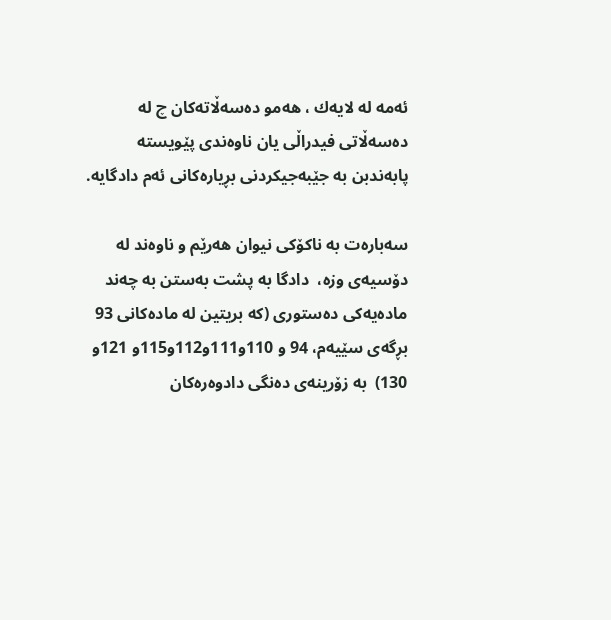ئه‌مه‌ له‌ لایه‌ك ، هه‌مو ده‌سه‌ڵاته‌كان چ له‌ ده‌سه‌ڵاتى فیدراڵى یان ناوه‌ندى پێویسته‌ پابه‌ندبن به‌ جێبه‌جیكردنى بڕیاره‌كانى ئه‌م دادگایه‌.

سه‌باره‌ت به‌ ناكۆكى نیوان هه‌رێم و ناوه‌ند له‌ دۆسیه‌ى وزه‌،  دادگا به‌ پشت به‌ستن به‌ چه‌ند ماده‌یه‌كى ده‌ستورى (كه‌ بریتین له‌ ماده‌كانى 93 بڕگه‌ى سێیه‌م، 94 و 110و111و112و115و 121و 130)  به‌ زۆرینه‌ى ده‌نگى دادوه‌ره‌كان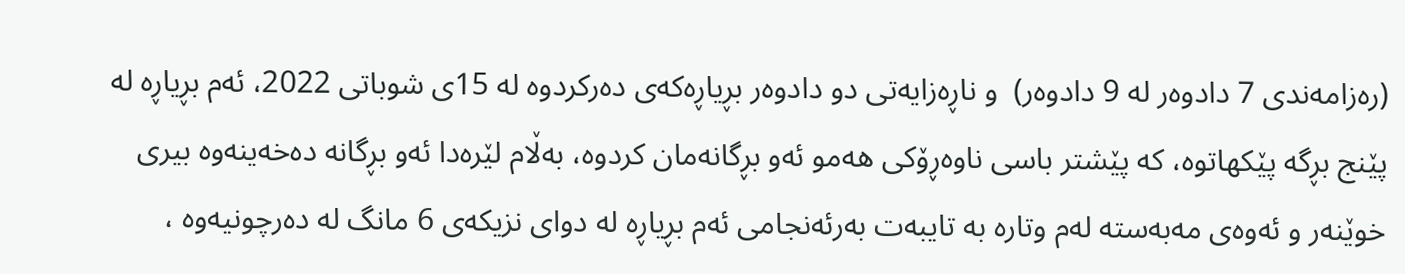(ره‌زامه‌ندى 7 دادوه‌ر له‌ 9 دادوه‌ر)  و ناڕه‌زایه‌تى دو دادوه‌ر بڕیاڕه‌كه‌ى ده‌ركردوه‌ له‌ 15ى شوباتى 2022، ئه‌م بڕیاڕه‌ له‌ پێنج بڕگه‌ پێكهاتوه‌، كه‌ پێشتر باسى ناوه‌ڕۆكى هه‌مو ئه‌و بڕگانه‌مان كردوه‌، به‌ڵام لێره‌دا ئه‌و بڕگانه‌ ده‌خه‌ینه‌وه‌ بیرى خوێنه‌ر و ئه‌وه‌ى مه‌به‌سته‌ له‌م وتاره‌ به‌ تایبه‌ت به‌رئه‌نجامى ئه‌م بڕیاڕه‌ له‌ دواى نزیكه‌ى 6 مانگ له‌ ده‌رچونیه‌وه‌ ،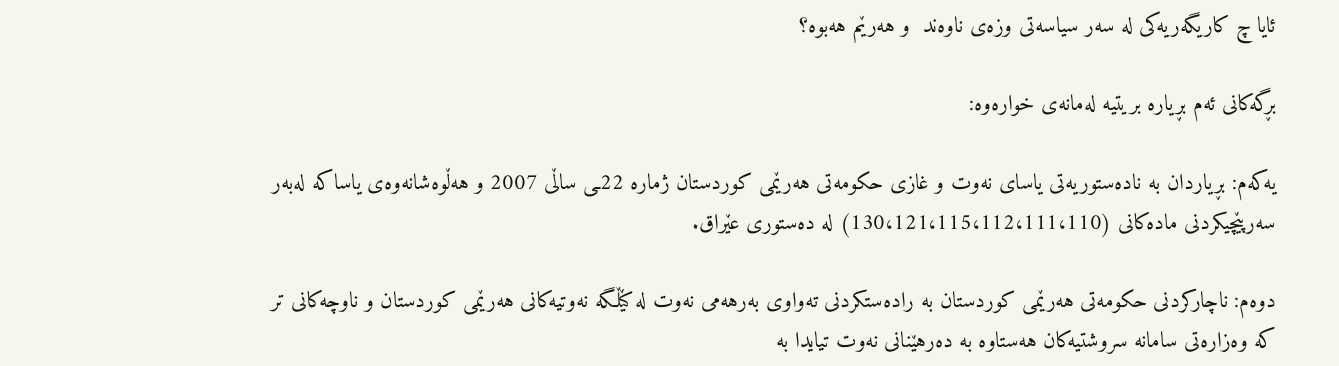ئایا چ كاریگه‌ریه‌كى له‌ سه‌ر سیاسه‌تى وزه‌ى ناوه‌ند  و هه‌رێم هه‌بوه‌؟

بڕگه‌كانى ئه‌م بڕیاره‌ بریتیه‌ له‌مانه‌ى خواره‌وه‌:

یه‌كه‌م: بڕیاردان به‌ ناده‌ستوریه‌تى یاساى نه‌وت و غازى حكومه‌تى هه‌رێمى كوردستان ژماره‌ 22ـى ساڵى 2007 و هه‌ڵوه‌شانه‌وه‌ى یاساكه‌ له‌به‌ر سه‌رپێچیكردنى ماده‌كانى (130،121،115،112،111،110) له‌ ده‌ستورى عێراق.

دوه‌م: ناچاركردنى حكومه‌تى هه‌رێمى كوردستان به‌ راده‌ستكردنى ته‌واوى به‌رهه‌مى نه‌وت له‌ كێڵگه‌ نه‌وتیه‌كانى هه‌رێمى كوردستان و ناوچه‌كانى تر كه‌ وه‌زاره‌تى سامانه‌ سروشتیه‌كان هه‌ستاوه‌ به‌ ده‌رهێنانى نه‌وت تیایدا به‌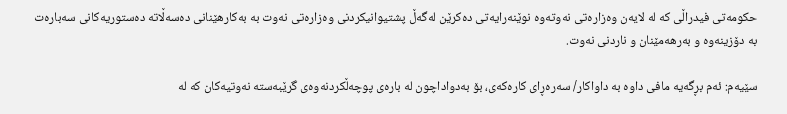حكومه‌تى فیدراڵى كه‌ له‌ لایه‌ن وه‌زاره‌تى نه‌وته‌وه‌ نوێنه‌رایه‌تى ده‌كرێن له‌گه‌ڵ پشتیوانیكردنى وه‌زاره‌تى نه‌وت به‌ به‌كارهێنانى ده‌سه‌ڵاته‌ ده‌ستوریه‌كانى سه‌باره‌ت به‌ دۆزینه‌وه‌ و به‌رهه‌مێنان و ناردنى نه‌وت.

سێیه‌م: ئه‌م بڕگه‌یه‌ مافى داوه‌ به‌ داواكار/ سه‌ره‌ڕاى كاره‌كه‌ى، بۆ به‌دواداچون له‌ باره‌ى پوچه‌ڵكردنه‌وه‌ى گرێبه‌سته‌ نه‌وتیه‌كان كه‌ له‌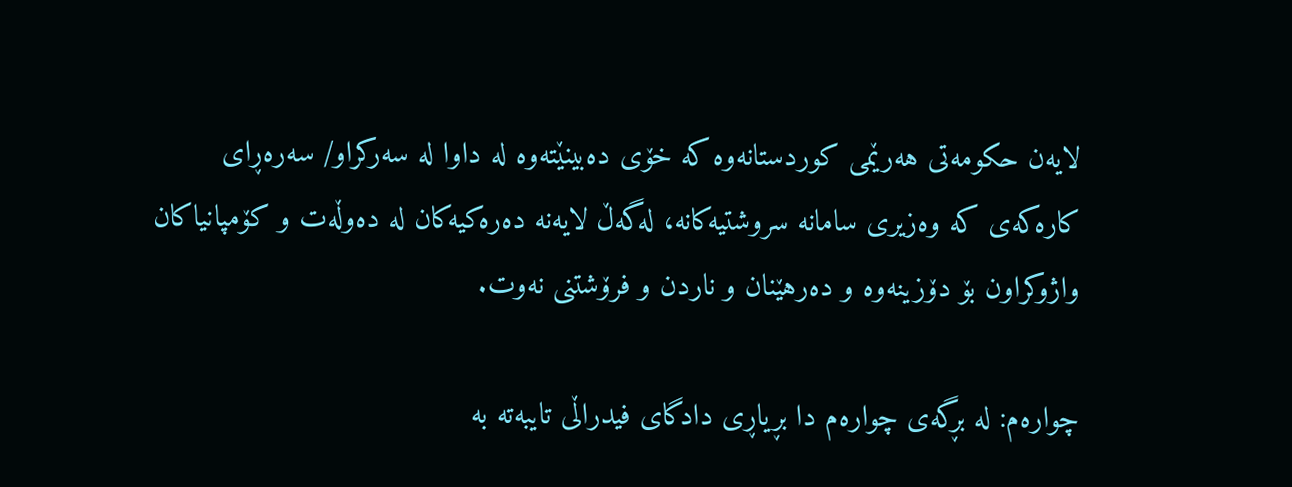لایه‌ن حكومه‌تى هه‌رێمى كوردستانه‌وه‌ كه‌ خۆى ده‌بینێته‌وه‌ له‌ داوا له‌ سه‌ركراو/ سه‌ره‌ڕاى كاره‌كه‌ى كه‌ وه‌زیرى سامانه‌ سروشتیه‌كانه‌، له‌گه‌ڵ لایه‌نه‌ ده‌ره‌كیه‌كان له‌ ده‌وڵه‌ت و كۆمپانیاكان واژوكراون بۆ دۆزینه‌وه‌ و ده‌رهێنان و ناردن و فرۆشتنى نه‌وت.

چواره‌م: له‌ بڕگه‌ى چواره‌م دا بڕیاڕى دادگاى فیدراڵى تایبه‌ته‌ به‌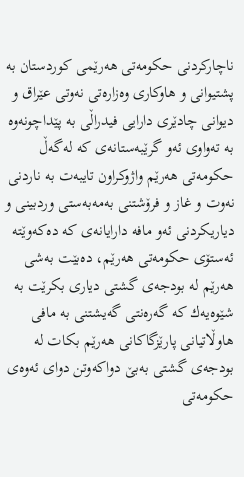ناچاركردنى حكومه‌تى هه‌رێمى كوردستان به‌ پشتیوانى و هاوكارى وه‌زاره‌تى نه‌وتى عێراق و دیوانى چادێرى دارایى فیدراڵى به‌ پێداچونه‌وه‌ به‌ ته‌واوى ئه‌و گرێبه‌ستانه‌ى كه‌ له‌گه‌ڵ حكومه‌تى هه‌رێم واژوكراون تایبه‌ت به‌ ناردنى نه‌وت و غاز و فرۆشتنى به‌مه‌به‌ستى وردبینى و دیاریكردنى ئه‌و مافه‌ دارایانه‌ى كه‌ ده‌كه‌وێته‌ ئه‌ستۆى حكومه‌تى هه‌رێم، ده‌بێت به‌شى هه‌رێم له‌ بودجه‌ى گشتى دیارى بكرێت به‌ شێوه‌یه‌ك كه‌ گه‌ره‌نتى گه‌یشتنى به‌ مافى هاوڵاتیانى پارێزگاكانى هه‌رێم بكات له‌ بودجه‌ى گشتى به‌بێ دواكه‌وتن دواى ئه‌وه‌ى حكومه‌تى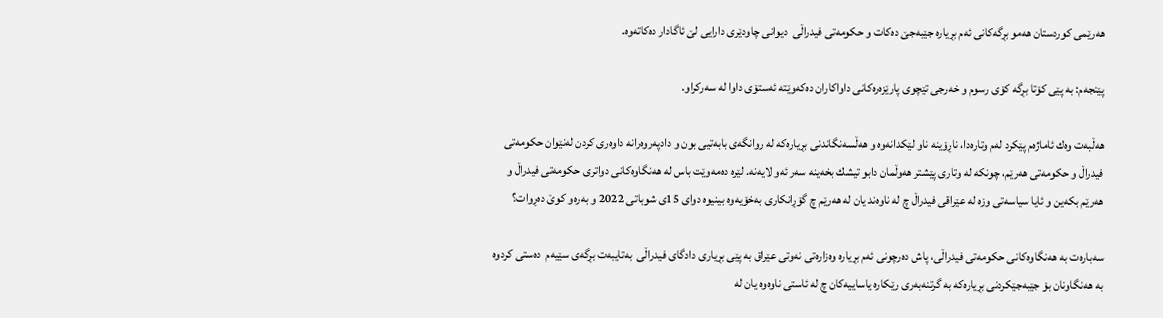هه‌رێمى كوردستان هه‌مو بڕگه‌كانى ئه‌م بڕیاره‌ جێبه‌جێ ده‌كات و حكومه‌تى فیدراڵى  دیوانى چاودێرى دارایى لێ ئاگادار ده‌كاته‌وه‌.

پێنجه‌م: به‌ پێى كۆتا بڕگه‌ كۆى رسوم و خه‌رجى تێچوى پارێزه‌ره‌كانى داواكاران ده‌كه‌وێته‌ ئه‌ستۆى داوا له‌ سه‌ركراو.

هه‌ڵبه‌ت وه‌ك ئاماژه‌م پێكرد له‌م وتاره‌دا، ناڕۆینه‌ ناو لێكدانه‌وه‌ و هه‌ڵسه‌نگاندنى بڕیاره‌كه‌ له‌ روانگه‌ى بابه‌تیی بون و دادپه‌روه‌رانه‌ داوه‌رى كردن له‌نێوان حكومه‌تى فیدراڵ و حكومه‌تى هه‌رێم، چونكه‌ له‌ وتارى پێشتر هه‌وڵمان دابو تیشك بخه‌ینه‌ سه‌ر ئه‌و لایه‌نه‌. لێره‌ ده‌مه‌وێت باس له‌ هه‌نگاوه‌كانى دواترى حكومه‌تى فیدراڵ و هه‌رێم بكه‌ین و ئایا سیاسه‌تى وزه‌ له‌ عێراقى فیدراڵ چ له‌ ناوه‌ند یان له‌ هه‌رێم چ گۆڕانكارى به‌خۆیه‌وه‌ بینیوه‌ دواى 15ى شوباتى 2022 و به‌ره‌و كوێ ده‌ڕوات؟

سه‌باره‌ت به‌ هه‌نگاوه‌كانى حكومه‌تى فیدراڵى، پاش ده‌رچونى ئه‌م بڕیاره‌ وه‌زاره‌تى نه‌وتى عێراق به‌ پێى بڕیارى دادگاى فیدراڵى  به‌تایبه‌ت بڕگه‌ى سێیه‌م  ده‌ستى كردوه‌ به‌ هه‌نگاونان بۆ جێبه‌جێكردنى بڕیاره‌كه‌ به‌ گرتنه‌به‌رى رێكاره‌ یاساییه‌كان چ له‌ ئاستى ناوه‌وه‌ یان له‌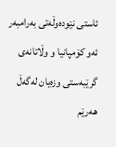ئاستى نێوده‌وڵه‌تى به‌رامبه‌ر ئه‌و كۆمپانیا و وڵاتانه‌ى گرێبه‌ستى وزه‌یان له‌گه‌ڵ هه‌رێم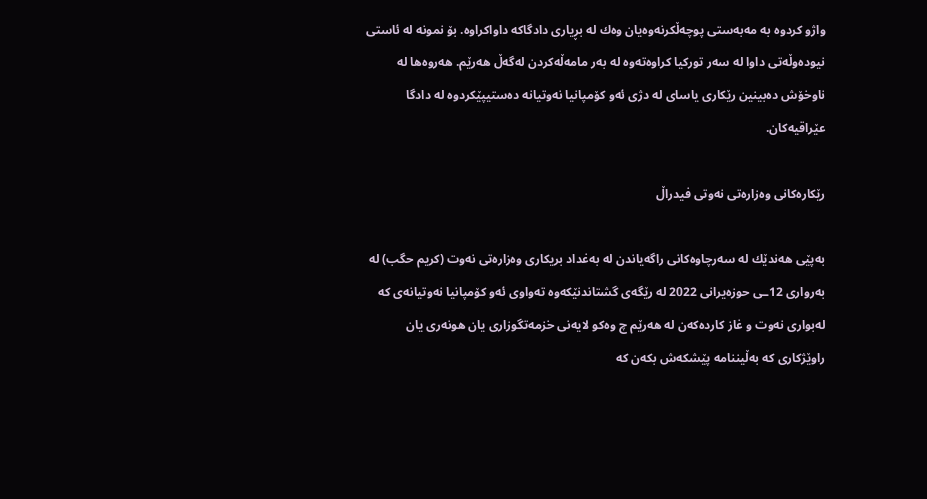واژو كردوه‌ به‌ مه‌به‌ستى پوچه‌ڵكرنه‌وه‌یان وه‌ك له‌ بڕیارى دادگاكه‌ داواكراوه‌. بۆ نمونه‌ له‌ ئاستى نیوده‌وڵه‌تى داوا له‌ سه‌ر توركیا كراوه‌ته‌وه‌ له‌ به‌ر مامه‌ڵه‌كردن له‌گه‌ڵ هه‌رێم. هه‌روه‌ها له‌ ناوخۆش ده‌بینین رێكارى یاساى له‌ دژى ئه‌و كۆمپانیا نه‌وتیانه‌ ده‌ستیپێكردوه‌ له‌ دادگا عێراقیه‌كان.

رێكاره‌كانى وه‌زاره‌تى نه‌وتى فیدراڵ

به‌پێى هه‌ندێك له‌ سه‌رچاوه‌كانى راگه‌یاندن له‌ به‌غداد بریكارى وه‌زاره‌تى نه‌وت (كریم حگب) له‌ به‌روارى 12ـى حوزه‌یرانى 2022 له‌ رێگه‌ى گشتاندنێكه‌وه‌ ته‌واوى ئه‌و كۆمپانیا نه‌وتیانه‌ى كه‌ له‌بوارى نه‌وت و غاز كارده‌كه‌ن له‌ هه‌رێم چ وه‌كو لایه‌نى خزمه‌تگوزارى یان هونه‌رى یان راوێژكارى كه‌ به‌ڵیننامه‌ پێشكه‌ش بكه‌ن كه‌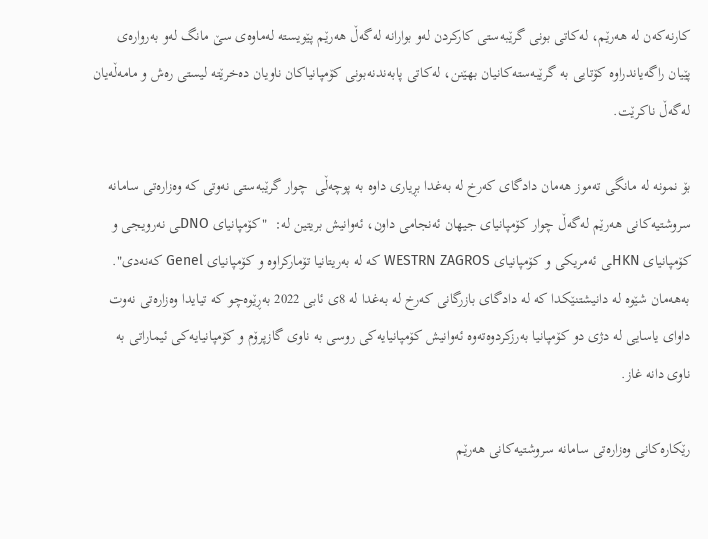كارنه‌كه‌ن له‌ هه‌رێم، له‌كاتى بونى گرێبه‌ستى كاركردن له‌و بوارانه‌ له‌گه‌ڵ هه‌رێم پێویسته‌ له‌ماوه‌ى سێ مانگ له‌و به‌رواره‌ى پێیان راگه‌یاندراوه‌ كۆتایى به‌ گرێبه‌سته‌كانیان بهێنن، له‌كاتى پابه‌ندنه‌بونى كۆمپانیاكان ناویان ده‌خرێته‌ لیستى ره‌ش و مامه‌ڵه‌یان له‌گه‌ڵ ناكرێت.

بۆ نمونه‌ له‌ مانگى ته‌موز هه‌مان دادگاى كه‌رخ له‌ به‌غدا بڕیارى داوه‌ به‌ پوچه‌ڵى  چوار گرێبه‌ستى نه‌وتى كه‌ وه‌زاره‌تى سامانه‌ سروشتیه‌كانى هه‌رێم له‌گه‌ڵ چوار كۆمپانیاى جیهان ئه‌نجامى داون، ئه‌وانیش بریتین له‌:  "كۆمپانیاى DNOـى نه‌رویجى و كۆمپانیاى HKNـى ئه‌مریكى و كۆمپانیاى WESTRN ZAGROS كه‌ له‌ به‌ریتانیا تۆماركراوه‌ و كۆمپانیاى Genel كه‌نه‌دى". به‌هه‌مان شێوه‌ له‌ دانیشتنێكدا كه‌ له‌ دادگاى بازرگانى كه‌رخ له‌ به‌غدا له‌ 8ى ئابى 2022 به‌ڕێوه‌چو كه‌ تیایدا وه‌زاره‌تى نه‌وت داواى یاسایى له‌ دژى دو كۆمپانیا به‌رزكردوه‌ته‌وه‌ ئه‌وانیش كۆمپانیایه‌كى روسى به‌ ناوى گازپرۆم و كۆمپانیایه‌كى ئیماراتى به‌ ناوى دانه‌ غاز.

رێكاره‌كانى وه‌زاره‌تى سامانه‌ سروشتیه‌كانى هه‌رێم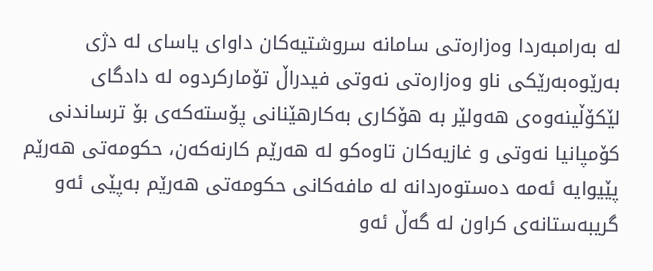له‌ به‌رامبه‌ردا وه‌زاره‌تى سامانه‌ سروشتیه‌كان داواى یاساى له‌ دژى به‌رێوه‌به‌رێكى ناو وه‌زاره‌تى نه‌وتى فیدراڵ تۆماركردوه‌ له‌ دادگاى لێكۆڵینه‌وه‌ى هه‌ولێر به‌ هۆكارى به‌كارهێنانى پۆسته‌كه‌ى بۆ ترساندنى كۆمپانیا نه‌وتى و غازیه‌كان تاوه‌كو له‌ هه‌رێم كارنه‌كه‌ن، حكومه‌تى هه‌رێم پێیوایه‌ ئه‌مه‌ ده‌ستوه‌ردانه‌ له‌ مافه‌كانى حكومه‌تى هه‌رێم به‌پێى ئه‌و گریبه‌ستانه‌ى كراون له‌ گه‌ڵ ئه‌و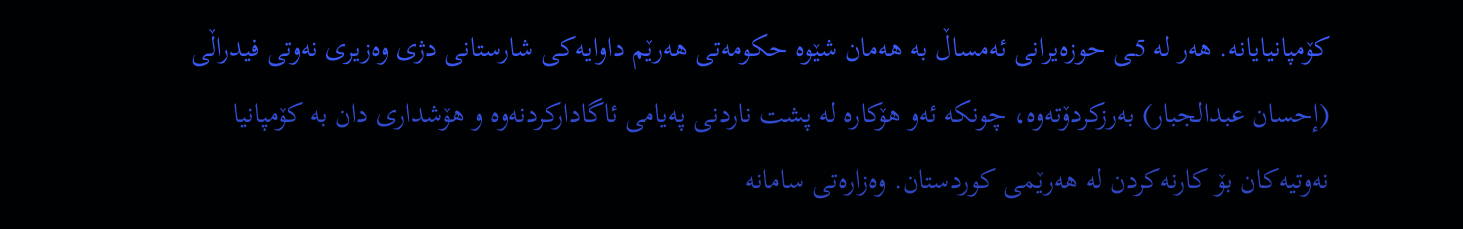كۆمپانیایانه‌. هه‌ر له‌ 5ـى حوزه‌یرانى ئه‌مساڵ به‌ هه‌مان شێوه‌ حكومه‌تى هه‌رێم داوایه‌كى شارستانى دژى وه‌زیرى نه‌وتى فیدراڵى (إحسان عبدالجبار) به‌رزكردۆته‌وه‌، چونكه‌ ئه‌و هۆكاره‌ له‌ پشت ناردنى په‌یامى ئاگاداركردنه‌وه‌ و هۆشدارى دان به‌ كۆمپانیا نه‌وتیه‌كان بۆ كارنه‌كردن له‌ هه‌رێمى كوردستان. وه‌زاره‌تى سامانه‌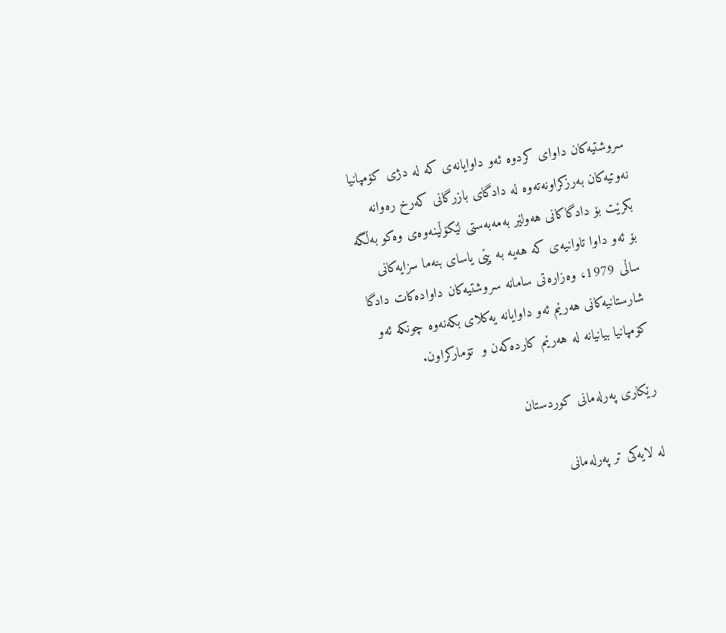سروشتیه‌كان داواى كردوه‌ ئه‌و داوایانه‌ى كه‌ له‌ دژى كۆمپانیا نه‌وتیه‌كان به‌رزكراونه‌ته‌وه‌ له‌ دادگاى بازرگانى كه‌رخ ره‌وانه‌ بكرێت بۆ دادگاكانى هه‌ولێر به‌مه‌به‌ستى لێكۆڵینه‌وه‌ى وه‌كو به‌ڵگه‌ بۆ ئه‌و داوا تاوانیه‌ى كه‌ هه‌یه‌ به‌ پێى یاساى بنه‌ما سزایه‌كانى ساڵى 1979، وه‌زاره‌تى سامانه‌ سروشتیه‌كان داواده‌كات دادگا شارستانیه‌كانى هه‌رێم ئه‌و داوایانه‌ یه‌كلاى بكه‌نه‌وه‌ چونكه‌ ئه‌و كۆمپانیا بیانیانه‌ له‌ هه‌رێم كارده‌كه‌ن و  تۆماركراون.

رێكارى په‌رله‌مانى كوردستان

له‌ لایه‌كى تر په‌رله‌مانى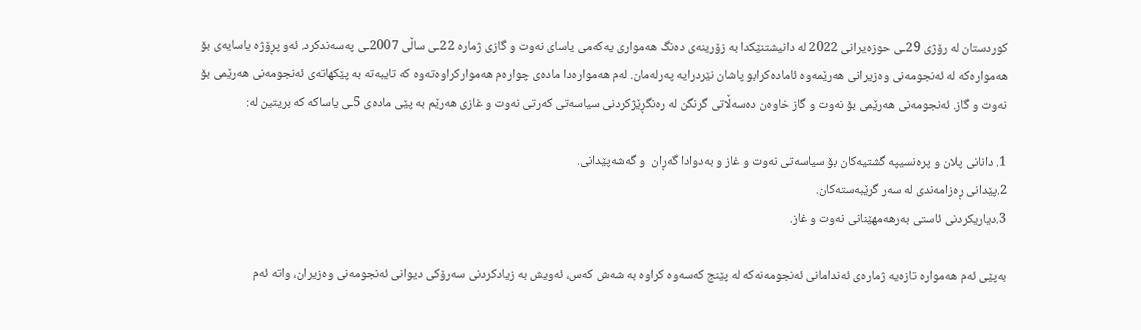كوردستان له‌ رۆژى 29ـى حوزه‌یرانى 2022 له‌ دانیشتنێكدا به‌ زۆرینه‌ى ده‌نگ هه‌موارى یه‌كه‌مى یاساى نه‌وت و گازى ژماره‌ 22ـى ساڵى 2007ـى په‌سه‌ندكرد. ئه‌و پڕۆژه‌ یاسایه‌ى بۆ هه‌مواره‌كه‌ له‌ ئه‌نجومه‌نى وه‌زیرانى هه‌رێمه‌وه‌ ئاماده‌كرابو پاشان نێردرایه‌ په‌رله‌مان. له‌م هه‌مواره‌دا ماده‌ى چواره‌م هه‌مواركراوه‌ته‌وه‌ كه‌ تایبه‌ته‌ به‌ پێكهاته‌ى ئه‌نجومه‌نى هه‌رێمى بۆ نه‌وت و گاز. ئه‌نجومه‌نى هه‌رێمى بۆ نه‌وت و گاز خاوه‌ن ده‌سه‌ڵاتى گرنگن له‌ ره‌نگڕێژكردنى سیاسه‌تى كه‌رتى نه‌وت و غازى هه‌رێم به‌ پێى ماده‌ى 5ـى یاساكه‌ كه‌ بریتین له‌:

1. دانانى پلان و پره‌نسیپه‌ گشتیه‌كان بۆ سیاسه‌تى نه‌وت و غاز و به‌دوادا گه‌ڕان  و گه‌شه‌پێدانى.
2.پێدانى ڕه‌زامه‌ندى له‌ سه‌ر گرێبه‌سته‌كان.
3.دیاریكردنى ئاستى به‌رهه‌مهێنانى نه‌وت و غاز.

به‌پێى ئه‌م هه‌مواره‌ تازه‌یه‌ ژماره‌ى ئه‌ندامانى ئه‌نجومه‌نه‌كه‌ له‌ پێنج كه‌سه‌وه‌ كراوه‌ به‌ شه‌ش كه‌س، ئه‌ویش به‌ زیادكردنى سه‌رۆكى دیوانى ئه‌نجومه‌نى وه‌زیران، واته‌ ئه‌م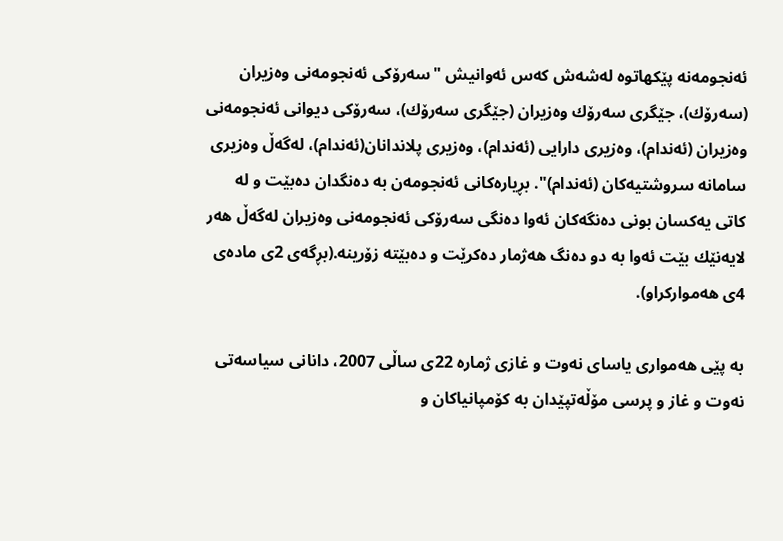ئه‌نجومه‌نه‌ پێكهاتوه‌ له‌شه‌ش كه‌س ئه‌وانیش "سه‌رۆكى ئه‌نجومه‌نى وه‌زیران (سه‌رۆك)، جێگرى سه‌رۆك وه‌زیران (جێگرى سه‌رۆك)، سه‌رۆكى دیوانى ئه‌نجومه‌نى وه‌زیران (ئه‌ندام)، وه‌زیرى دارایى (ئه‌ندام)، وه‌زیرى پلاندانان(ئه‌ندام)، له‌گه‌ڵ وه‌زیرى سامانه‌ سروشتیه‌كان (ئه‌ندام)". بڕیاره‌كانى ئه‌نجومه‌ن به‌ ده‌نگدان ده‌بێت و له‌ كاتى یه‌كسان بونى ده‌نگه‌كان ئه‌وا ده‌نگى سه‌رۆكى ئه‌نجومه‌نى وه‌زیران له‌گه‌ڵ هه‌ر لایه‌نێك بێت ئه‌وا به‌ دو ده‌نگ هه‌ژمار ده‌كرێت و ده‌بێته‌ زۆرینه‌.(بڕگه‌ى 2ى ماده‌ى 4ى هه‌مواركراو).

به‌ پێى هه‌موارى یاساى نه‌وت و غازى ژماره‌ 22ى ساڵى 2007، دانانى سیاسه‌تى نه‌وت و غاز و پرسى مۆڵه‌تپێدان به‌ كۆمپانیاكان و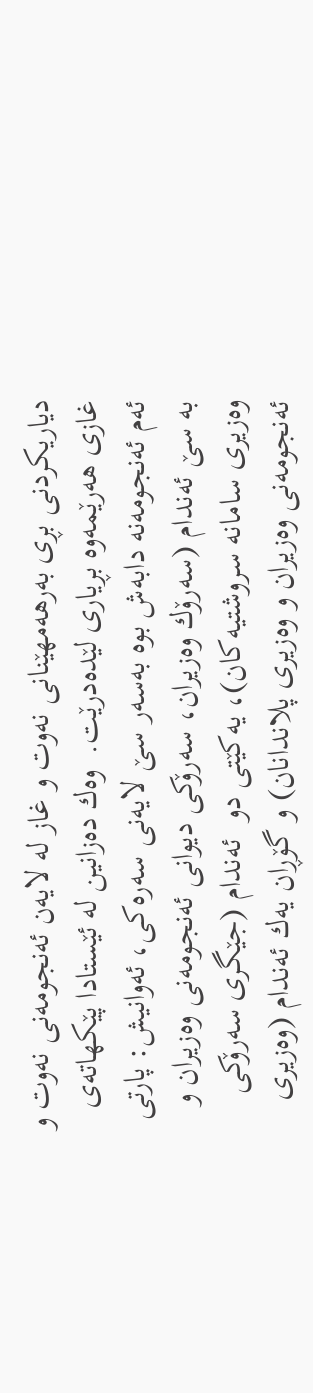دیاریكردنى بڕى به‌رهه‌مهێنانى نه‌وت و غاز له‌ لایه‌ن ئه‌نجومه‌نى نه‌وت و غازى هه‌رێمه‌وه‌ بڕیارى لێده‌درێت.  وه‌ك ده‌زانین له‌ ئێستادا پێكهاته‌ى ئه‌م ئه‌نجومه‌نه‌ دابه‌ش بوه‌ به‌سه‌ر سێ لایه‌نى سه‌ره‌كى، ئه‌وانیش: پارتى به‌ سێ ئه‌ندام (سه‌رۆك وه‌زیران، سه‌رۆكى دیوانى ئه‌نجومه‌نى وه‌زیران و وه‌زیرى سامانه‌ سروشتیه‌كان)، یه‌كێتى دو  ئه‌ندام (جێگرى سه‌رۆكى ئه‌نجومه‌نى وه‌زیران و وه‌زیرى پلاندانان) و گۆڕان یه‌ك ئه‌ندام (وه‌زیرى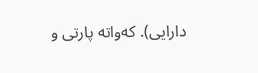دارایى). كه‌واته‌ پارتى و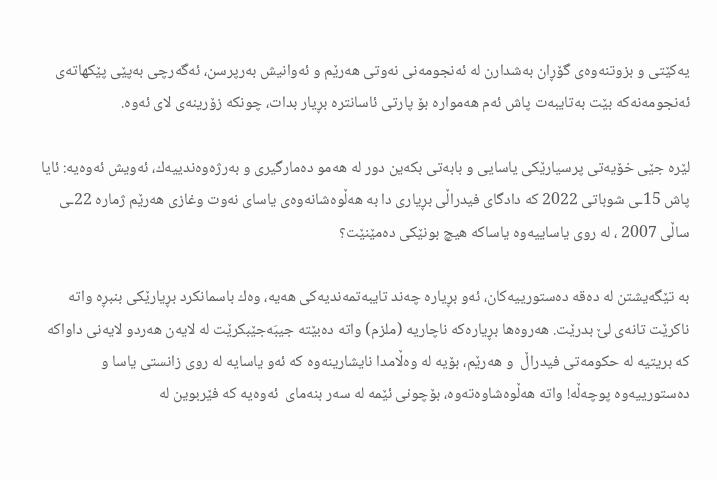یه‌كێتى و بزوتنه‌وه‌ى گۆڕان به‌شدارن له‌ ئه‌نجومه‌نى نه‌وتى هه‌رێم و ئه‌وانیش به‌رپرسن، ئه‌گه‌رچى به‌پێى پێكهاته‌ى ئه‌نجومه‌نه‌كه‌ بێت به‌تایبه‌ت پاش ئه‌م هه‌مواره‌ بۆ پارتى ئاسانتره‌ بڕیار بدات، چونكه‌ زۆرینه‌ى لاى ئه‌وه‌.

لێره‌ جێى خۆیه‌تى پرسیارێكى یاسایى و بابه‌تى بكه‌ین دور له‌ هه‌مو ده‌مارگیرى و به‌رژه‌وه‌ندییه‌ك، ئه‌ویش ئه‌وه‌یه‌: ئایا پاش 15ـى شوباتى 2022 كه‌ دادگاى فیدراڵى بڕیارى دا به‌ هه‌ڵوه‌شانه‌وه‌ى یاساى نه‌وت وغازى هه‌رێم ژماره‌ 22ـى ساڵى 2007 ، له‌ روى یاساییه‌وه‌ یاساكه‌ هیچ بونێكى ده‌مێنێت؟

به‌ تێگه‌یشتن له‌ ده‌قه‌ ده‌ستورییه‌كان، ئه‌و بڕیاره‌ چه‌ند تایبه‌تمه‌ندیه‌كى هه‌یه‌، وه‌ك باسمانكرد بڕیارێكى بنبڕه‌ واته‌ ناكرێت تانه‌ى لێ بدرێت. هه‌روه‌ها بڕیاره‌كه‌ ناچاریه‌ (ملزم) واته‌ ده‌بێته‌ جیبَه‌جێبكرێت له‌ لایه‌ن هه‌ردو لایه‌نى داواكه‌ كه‌ بریتیه‌ له‌ حكومه‌تى فیدراڵ  و هه‌رێم، بۆیه‌ له‌ وه‌ڵامدا نایشارینه‌وه‌ كه‌ ئه‌و یاسایه‌ له‌ روى زانستى یاسا و ده‌ستورییه‌وه‌ پوچه‌ڵه‌! واته‌ هه‌ڵوه‌شاوه‌ته‌وه‌، بۆچونى ئێمه‌ له‌ سه‌ر بنه‌ماى  ئه‌وه‌یه‌ كه‌ فێربوین له‌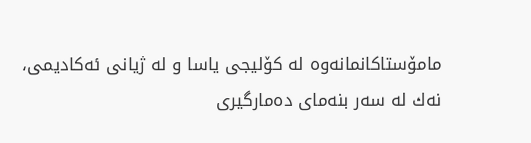مامۆستاكانمانه‌وه‌ له‌ كۆلیجى یاسا و له‌ ژیانى ئه‌كادیمى، نه‌ك له‌ سه‌ر بنه‌ماى ده‌مارگیرى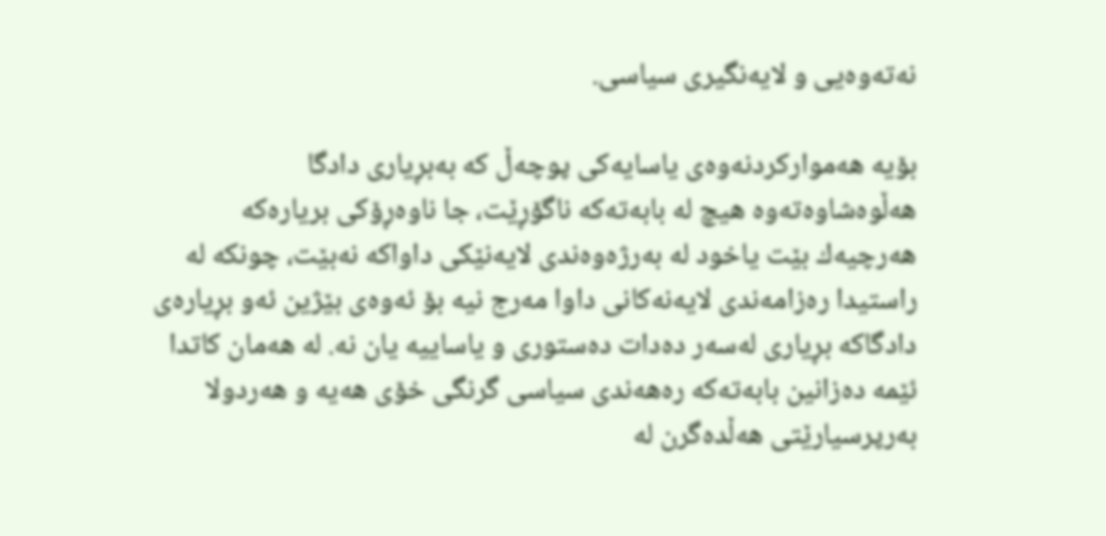نه‌ته‌وه‌یى و لایه‌نگیرى سیاسى.

بۆیه‌ هه‌مواركردنه‌وه‌ى یاسایه‌كى پوچه‌ڵ كه‌ به‌بڕیارى دادگا هه‌ڵوه‌شاوه‌ته‌وه‌ هیچ له‌ بابه‌ته‌كه‌ ناگۆڕێت، جا ناوه‌ڕۆكى بریاره‌كه‌ هه‌رچیه‌ك بێت یاخود له‌ به‌رژه‌وه‌ندى لایه‌نێكى داواكه‌ نه‌بێت، چونكه‌ له‌ راستیدا ره‌زامه‌ندى لایه‌نه‌كانى داوا مه‌رج نیه‌ بۆ ئه‌وه‌ى بێژین ئه‌و بڕیاره‌ى دادگاكه‌ بڕیارى له‌سه‌ر ده‌دات ده‌ستورى و یاساییه‌ یان نه‌. له‌ هه‌مان كاتدا ئێمه‌ ده‌زانین بابه‌ته‌كه‌ ره‌هه‌ندى سیاسى گرنگى خۆى هه‌یه‌ و هه‌ردولا به‌رپرسیارێتى هه‌ڵده‌گرن له‌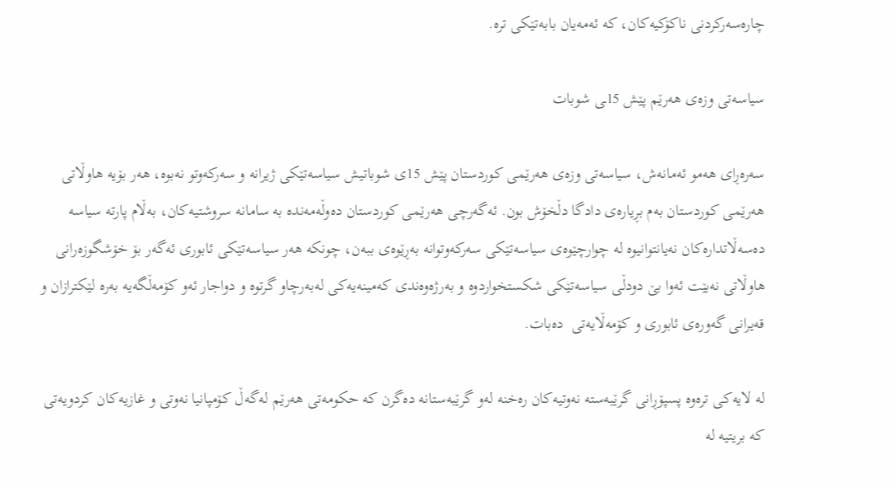چاره‌سه‌ركردنى ناكۆكیه‌كان، كه‌ ئه‌مه‌یان بابه‌تێكى تره‌.

سیاسه‌تى وزه‌ى هه‌رێم پێش 15ـى شوبات

سه‌ره‌ڕاى هه‌مو ئه‌مانه‌ش، سیاسه‌تى وزه‌ى هه‌رێمى كوردستان پێش 15ى شوباتیش سیاسه‌تێكى ژیرانه‌ و سه‌ركه‌وتو نه‌بوه‌، هه‌ر بۆیه‌ هاوڵاتى هه‌رێمى كوردستان به‌م بڕیاره‌ى دادگا دڵخۆش بون. ئه‌گه‌رچى هه‌رێمى كوردستان ده‌وڵه‌مه‌نده‌ به‌ سامانه‌ سروشتیه‌كان، به‌ڵام پارته‌ سیاسه‌ ده‌سه‌ڵاتداره‌كان نه‌یانتوانیوه‌ له‌ چوارچێوه‌ى سیاسه‌تێكى سه‌ركه‌وتوانه‌ به‌ڕێوه‌ى ببه‌ن، چونكه‌ هه‌ر سیاسه‌تێكى ئابورى ئه‌گه‌ر بۆ خۆشگوزه‌رانى هاوڵاتى نه‌بێت ئه‌وا بێ دودڵى سیاسه‌تێكى شكستخواردوه‌ و به‌رژه‌وه‌ندى كه‌مینه‌یه‌كى له‌به‌رچاو گرتوه‌ و دواجار ئه‌و كۆمه‌ڵگه‌یه‌ به‌ره‌ لێكترازان و قه‌یرانى گه‌وره‌ى ئابورى و كۆمه‌ڵایه‌تى  ده‌بات.

له‌ لایه‌كى تره‌وه‌ پسپۆڕانى گرێبه‌سته‌ نه‌وتیه‌كان ره‌خنه‌ له‌و گرێبه‌ستانه‌ ده‌گرن كه‌ حكومه‌تى هه‌رێم له‌گه‌ڵ كۆمپانیا نه‌وتى و غازیه‌كان كردویه‌تى كه‌ بریتیه‌ له‌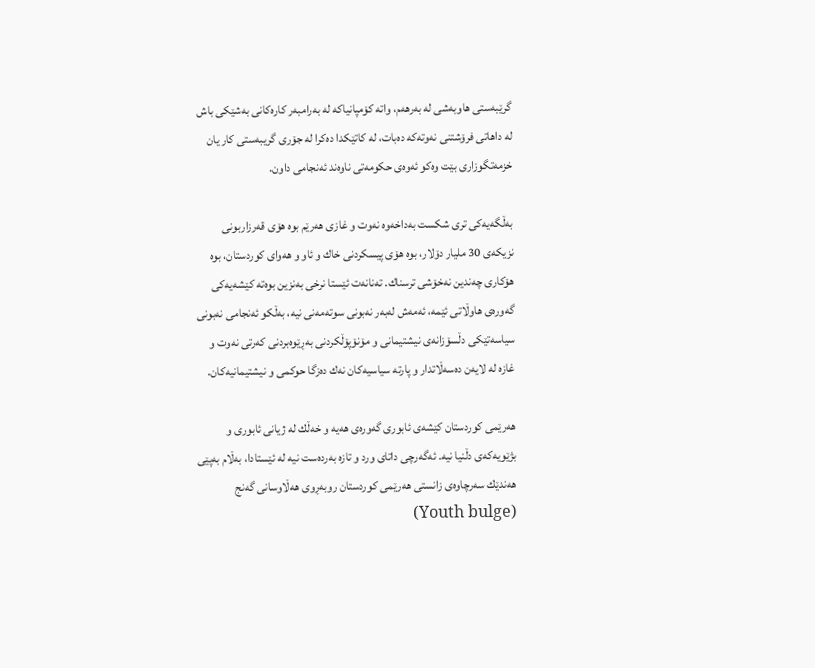گرێبه‌ستى هاوبه‌شى له‌ به‌رهه‌م، واته‌ كۆمپانیاكه‌ له‌ به‌رامبه‌ر كاره‌كانى به‌شێكى باش له‌ داهاتى فرۆشتنى نه‌وته‌كه‌ ده‌بات، له‌ كاتێكدا ده‌كرا له‌ جۆرى گریبه‌ستى كار یان خزمه‌تگوزارى بێت وه‌كو ئه‌وه‌ى حكومه‌تى ناوه‌ند ئه‌نجامى داون.

به‌ڵگه‌یه‌كى ترى شكست به‌داخه‌وه‌ نه‌وت و غازى هه‌رێم بوه‌ هۆى قه‌رزاربونى نزیكه‌ى 30 ملیار دۆلار، بوه‌ هۆى پیسكردنى خاك و ئاو و هه‌واى كوردستان، بوه‌ هۆكارى چه‌ندین نه‌خۆشى ترسناك. ته‌نانه‌ت ئێستا نرخى به‌نزین بوه‌ته‌ كێشه‌یه‌كى گه‌وره‌ى هاوڵاتى ئێمه‌، ئه‌مه‌ش له‌به‌ر نه‌بونى سوته‌مه‌نى نیه‌، به‌ڵكو ئه‌نجامى نه‌بونى سیاسه‌تێكى دڵسۆزانه‌ى نیشتیمانی و مۆنۆپۆڵكردنى به‌ڕێوه‌بردنى كه‌رتى نه‌وت و غازه‌ له‌ لایه‌ن ده‌سه‌ڵاتدار و پارته‌ سیاسیه‌كان نه‌ك ده‌زگا حوكمى و نیشتیمانیه‌كان.

هه‌رێمى كوردستان كێشه‌ى ئابورى گه‌وره‌ى هه‌یه‌ و خه‌ڵك له‌ ژیانى ئابورى و بژێویه‌كه‌ى دڵنیا نیه‌. ئه‌گه‌رچى داتاى ورد و تازه‌ به‌رده‌ست نیه‌ له‌ ئێستادا، به‌ڵام به‌پێى هه‌ندێك سه‌رچاوه‌ى زانستى هه‌رێمى كوردستان روبه‌ڕوى هه‌ڵاوسانى گه‌نج (Youth bulge)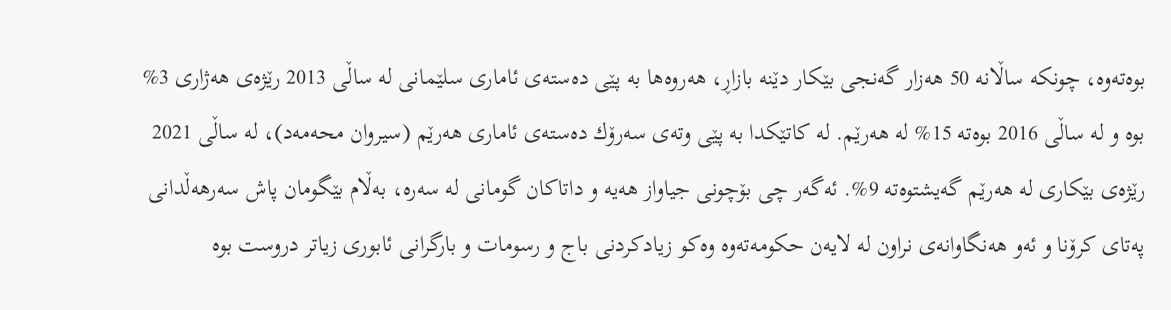بوه‌ته‌وه‌، چونكه‌ ساڵانه‌ 50 هه‌زار گه‌نجى بێكار دێنه‌ بازاڕ، هه‌روه‌ها به‌ پێى ده‌سته‌ى ئامارى سلێمانى له‌ ساڵى 2013 رێژه‌ى هه‌ژارى 3% بوه‌ و له‌ ساڵى 2016 بوه‌ته‌ 15% له‌ هه‌رێم. له‌ كاتێكدا به‌ پێى وته‌ى سه‌رۆك ده‌سته‌ى ئامارى هه‌رێم (سیروان محه‌مه‌د)، له‌ ساڵى 2021 رێژه‌ى بێكارى له‌ هه‌رێم گه‌یشتوه‌ته‌ 9%. ئه‌گه‌ر چى بۆچونى جیاواز هه‌یه‌ و داتاكان گومانى له‌ سه‌ره‌، به‌ڵام بێگومان پاش سه‌رهه‌ڵدانى په‌تاى كرۆنا و ئه‌و هه‌نگاوانه‌ى نراون له‌ لایه‌ن حكومه‌ته‌وه‌ وه‌كو زیادكردنى باج و رسومات و بارگرانى ئابورى زیاتر دروست بوه‌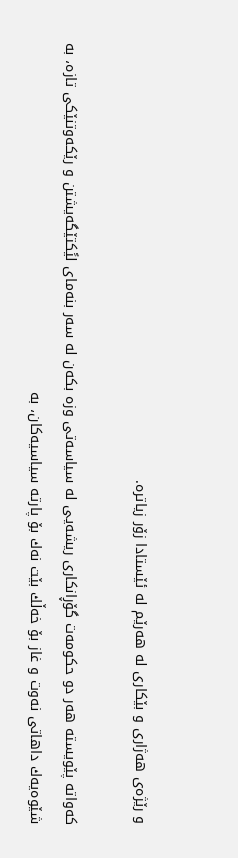و رێژه‌ى هه‌ژارى و بێكارى له‌ هه‌رێم له‌ ئێستادا زۆر زیاتره‌.

كه‌واته‌ پێویسته‌ هه‌ر دو حكومه‌ت گۆڕانكارى ریشه‌یی له‌ سیاسه‌تی وزه‌ بكه‌ن له‌ سه‌ر بنه‌ماى لیًَكتێگه‌یشتن و رێكه‌وتنێكى تازه‌، به‌ شێوه‌یه‌ك داهاتى نه‌وت و غاز بۆ خه‌ڵك بێت نه‌ك بۆ پارته‌ سیاسیه‌كان، به‌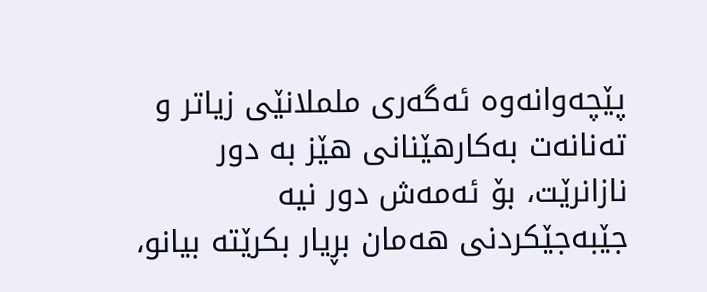پێچه‌وانه‌وه‌ ئه‌گه‌رى ململانێى زیاتر و ته‌نانه‌ت به‌كارهێنانى هێز به‌ دور نازانرێت، بۆ ئه‌مه‌ش دور نیه‌ جێبه‌جێكردنى هه‌مان بڕیار بكرێته‌ بیانو،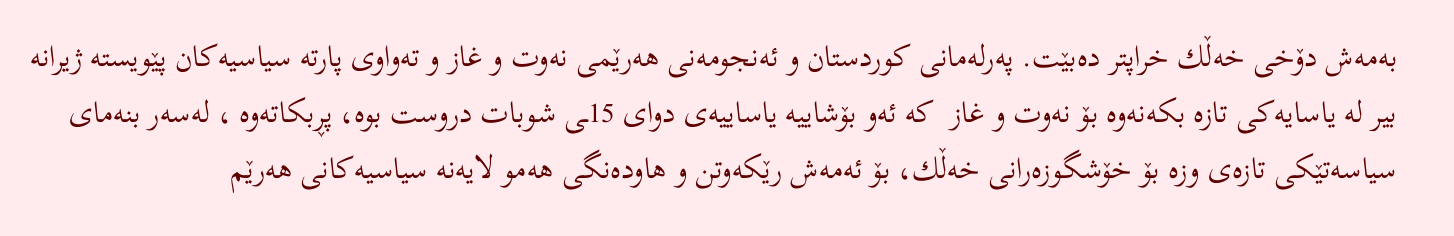به‌مه‌ش دۆخى خه‌ڵك خراپتر ده‌بێت. په‌رله‌مانى كوردستان و ئه‌نجومه‌نى هه‌رێمى نه‌وت و غاز و ته‌واوى پارته‌ سیاسیه‌كان پێویسته‌ ژیرانه‌ بیر له‌ یاسایه‌كى تازه‌ بكه‌نه‌وه‌ بۆ نه‌وت و غاز  كه‌ ئه‌و بۆشاییه‌ یاساییه‌ى دواى 15ـى شوبات دروست بوه‌، پڕبكاته‌وه‌ ، له‌سه‌ر بنه‌ماى سیاسه‌تێكى تازه‌ى وزه‌ بۆ خۆشگوزه‌رانى خه‌ڵك، بۆ ئه‌مه‌ش رێكه‌وتن و هاوده‌نگى هه‌مو لایه‌نه‌ سیاسیه‌كانى هه‌رێم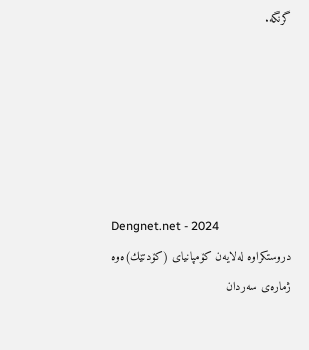گرنگه‌.






Dengnet.net - 2024
دروستکراوە لەلایەن کۆمپانیای (کۆدتێك)ەوە
ژمارەی سەردان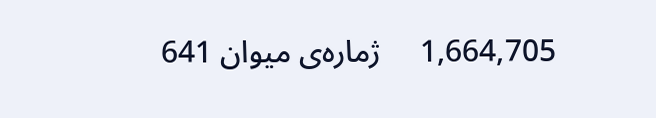1,664,705     ژمارەی میوان 641